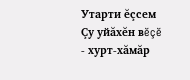Утарти ĕçсем
Çу уйăхĕн вĕçĕ - хурт-хăмăр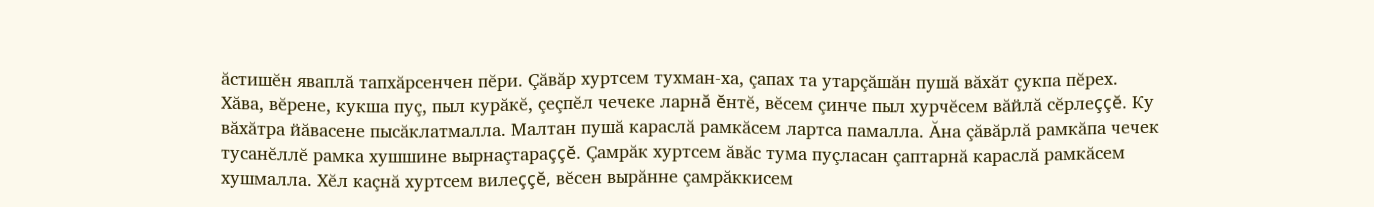ăстишĕн яваплă тапхăрсенчен пĕри. Çăвăр хуртсем тухман-ха, çапах та утарçăшăн пушă вăхăт çукпа пĕрех.
Хăва, вĕрене, кукша пуç, пыл курăкĕ, çеçпĕл чечеке ларнă ĕнтĕ, вĕсем çинче пыл хурчĕсем вăйлă сĕрлеççĕ. Ку вăхăтра йăвасене пысăклатмалла. Малтан пушă караслă рамкăсем лартса памалла. Ăна çăвăрлă рамкăпа чечек тусанĕллĕ рамка хушшине вырнаçтараççĕ. Çамрăк хуртсем ăвăс тума пуçласан çаптарнă караслă рамкăсем хушмалла. Хĕл каçнă хуртсем вилеççĕ, вĕсен вырăнне çамрăккисем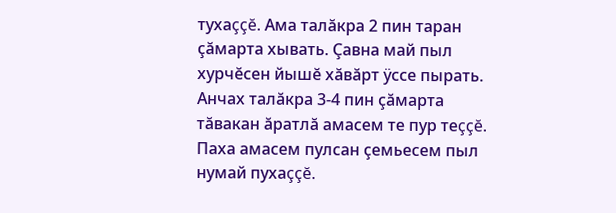тухаççĕ. Ама талăкра 2 пин таран çăмарта хывать. Çавна май пыл хурчĕсен йышĕ хăвăрт ÿссе пырать. Анчах талăкра 3-4 пин çăмарта тăвакан ăратлă амасем те пур теççĕ. Паха амасем пулсан çемьесем пыл нумай пухаççĕ.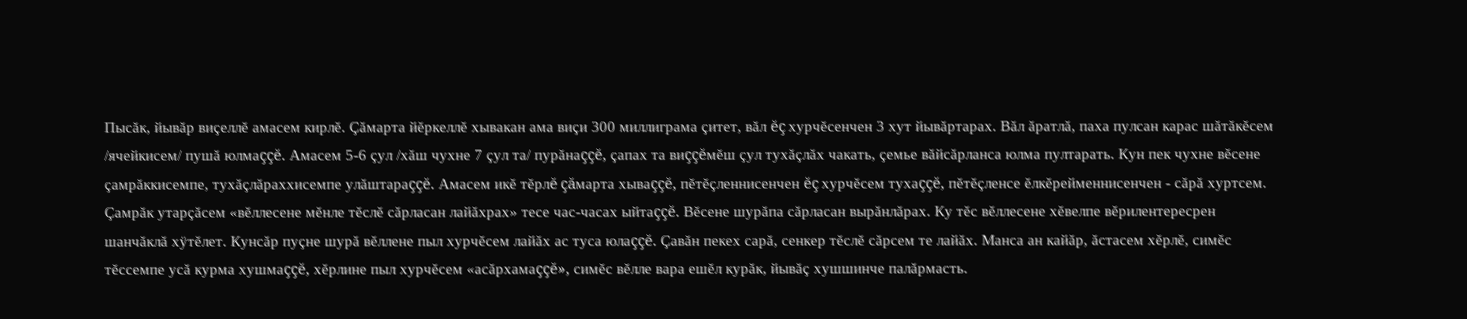Пысăк, йывăр виçеллĕ амасем кирлĕ. Çăмарта йĕркеллĕ хывакан ама виçи 300 миллиграма çитет, вăл ĕç хурчĕсенчен 3 хут йывăртарах. Вăл ăратлă, паха пулсан карас шăтăкĕсем /ячейкисем/ пушă юлмаççĕ. Амасем 5-6 çул /хăш чухне 7 çул та/ пурăнаççĕ, çапах та виççĕмĕш çул тухăçлăх чакать, çемье вăйсăрланса юлма пултарать. Кун пек чухне вĕсене çамрăккисемпе, тухăçлăраххисемпе улăштараççĕ. Амасем икĕ тĕрлĕ çăмарта хываççĕ, пĕтĕçленнисенчен ĕç хурчĕсем тухаççĕ, пĕтĕçленсе ĕлкĕрейменнисенчен - сăрă хуртсем.
Çамрăк утарçăсем «вĕллесене мĕнле тĕслĕ сăрласан лайăхрах» тесе час-часах ыйтаççĕ. Вĕсене шурăпа сăрласан вырăнлăрах. Ку тĕс вĕллесене хĕвелпе вĕрилентересрен шанчăклă хÿтĕлет. Кунсăр пуçне шурă вĕллене пыл хурчĕсем лайăх ас туса юлаççĕ. Çавăн пекех сарă, сенкер тĕслĕ сăрсем те лайăх. Манса ан кайăр, ăстасем хĕрлĕ, симĕс тĕссемпе усă курма хушмаççĕ, хĕрлине пыл хурчĕсем «асăрхамаççĕ», симĕс вĕлле вара ешĕл курăк, йывăç хушшинче палăрмасть.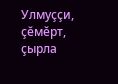Улмуççи, çĕмĕрт, çырла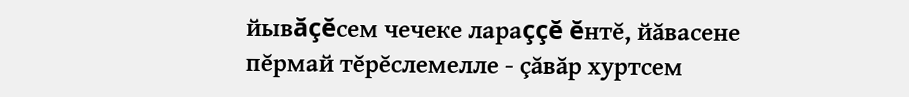йывăçĕсем чечеке лараççĕ ĕнтĕ, йăвасене пĕрмай тĕрĕслемелле - çăвăр хуртсем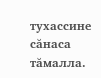тухассине сăнаса тăмалла.